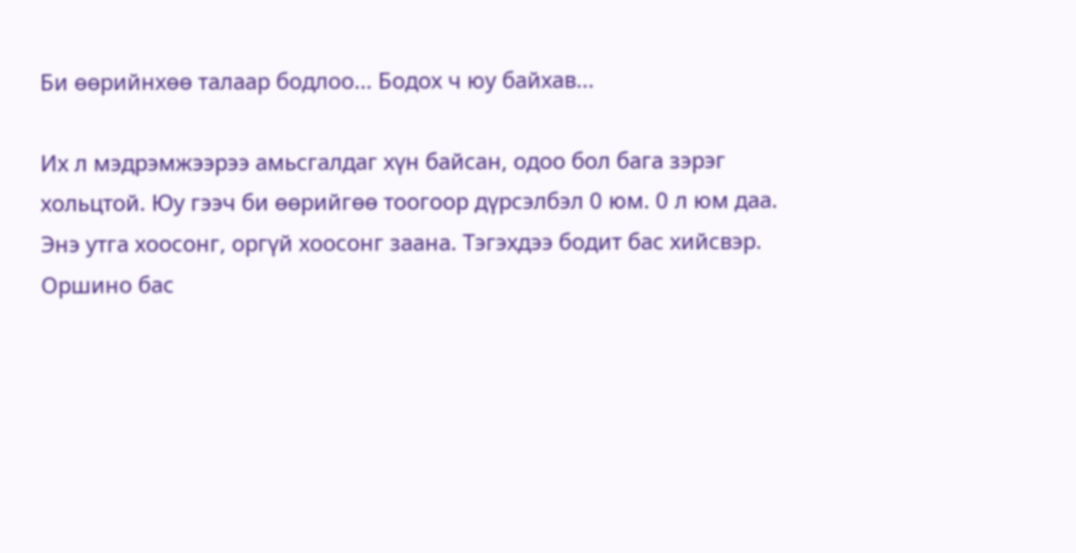Би өөрийнхөө талаар бодлоо... Бодох ч юу байхав...

Их л мэдрэмжээрээ амьсгалдаг хүн байсан, одоо бол бага зэрэг хольцтой. Юу гээч би өөрийгөө тоогоор дүрсэлбэл 0 юм. 0 л юм даа. Энэ утга хоосонг, оргүй хоосонг заана. Тэгэхдээ бодит бас хийсвэр. Оршино бас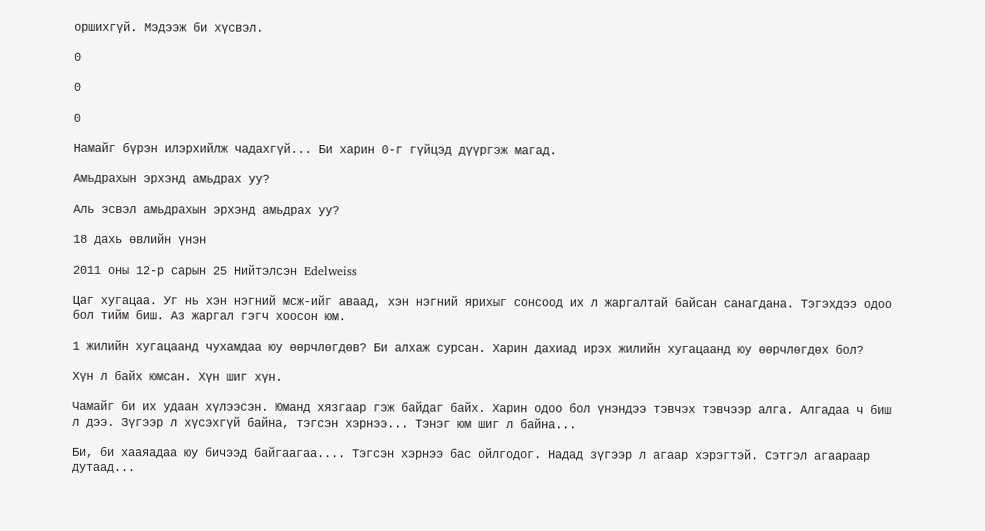оршихгүй. Мэдээж би хүсвэл.

0

0

0

Намайг бүрэн илэрхийлж чадахгүй... Би харин 0-г гүйцэд дүүргэж магад.

Амьдрахын эрхэнд амьдрах уу?

Аль эсвэл амьдрахын эрхэнд амьдрах уу?

18 дахь өвлийн үнэн

2011 оны 12-р сарын 25 Нийтэлсэн Edelweiss

Цаг хугацаа. Уг нь хэн нэгний мсж-ийг аваад, хэн нэгний ярихыг сонсоод их л жаргалтай байсан санагдана. Тэгэхдээ одоо бол тийм биш. Аз жаргал гэгч хоосон юм.

1 жилийн хугацаанд чухамдаа юу өөрчлөгдөв? Би алхаж сурсан. Харин дахиад ирэх жилийн хугацаанд юу өөрчлөгдөх бол?

Хүн л байх юмсан. Хүн шиг хүн.

Чамайг би их удаан хүлээсэн. Юманд хязгаар гэж байдаг байх. Харин одоо бол үнэндээ тэвчэх тэвчээр алга. Алгадаа ч биш л дээ. Зүгээр л хүсэхгүй байна, тэгсэн хэрнээ... Тэнэг юм шиг л байна...

Би, би хааяадаа юу бичээд байгаагаа.... Тэгсэн хэрнээ бас ойлгодог. Надад зүгээр л агаар хэрэгтэй. Сэтгэл агаараар дутаад...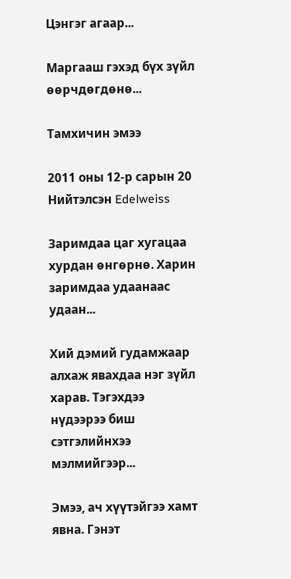Цэнгэг агаар...

Маргааш гэхэд бүх зүйл өөрчдөгдөнө...

Тамхичин эмээ

2011 оны 12-р сарын 20 Нийтэлсэн Edelweiss

Заримдаа цаг хугацаа хурдан өнгөрнө. Харин заримдаа удаанаас удаан...

Хий дэмий гудамжаар алхаж явахдаа нэг зүйл харав. Тэгэхдээ нүдээрээ биш сэтгэлийнхээ мэлмийгээр...

Эмээ, ач хүүтэйгээ хамт явна. Гэнэт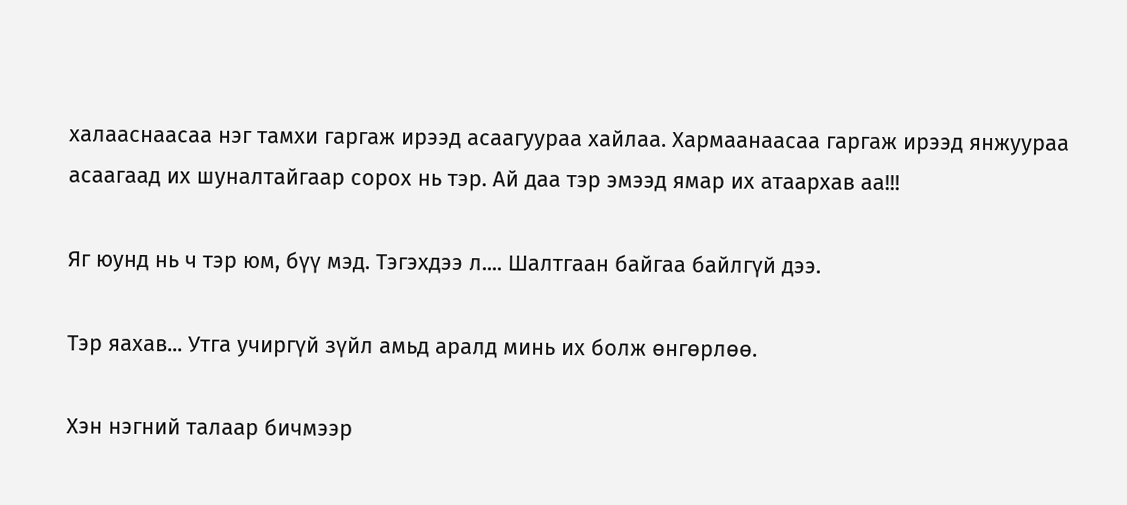халааснаасаа нэг тамхи гаргаж ирээд асаагуураа хайлаа. Хармаанаасаа гаргаж ирээд янжуураа асаагаад их шуналтайгаар сорох нь тэр. Ай даа тэр эмээд ямар их атаархав аа!!!

Яг юунд нь ч тэр юм, бүү мэд. Тэгэхдээ л.... Шалтгаан байгаа байлгүй дээ.

Тэр яахав... Утга учиргүй зүйл амьд аралд минь их болж өнгөрлөө.

Хэн нэгний талаар бичмээр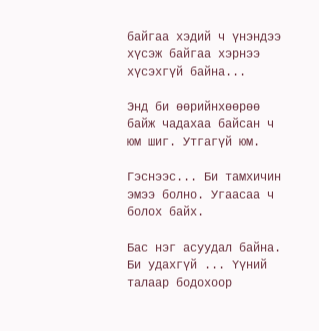байгаа хэдий ч үнэндээ хүсэж байгаа хэрнээ хүсэхгүй байна...

Энд би өөрийнхөөрөө байж чадахаа байсан ч юм шиг. Утгагүй юм.

Гэснээс... Би тамхичин эмээ болно. Угаасаа ч болох байх.

Бас нэг асуудал байна. Би удахгүй ... Үүний талаар бодохоор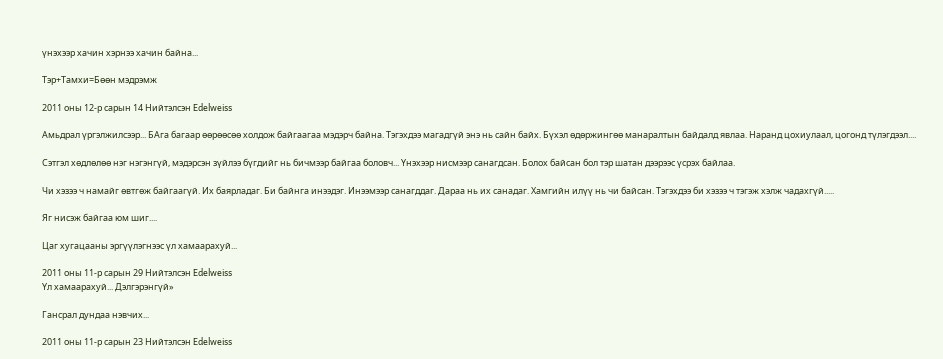үнэхээр хачин хэрнээ хачин байна...

Тэр+Тамхи=Бөөн мэдрэмж

2011 оны 12-р сарын 14 Нийтэлсэн Edelweiss

Амьдрал үргэлжилсээр... БАга багаар өөрөөсөө холдож байгаагаа мэдэрч байна. Тэгэхдээ магадгүй энэ нь сайн байх. Бүхэл өдөржингөө манаралтын байдалд явлаа. Наранд цохиулаал, цогонд түлэгдээл....

Сэтгэл хөдлөлөө нэг нэгэнгүй, мэдэрсэн зүйлээ бүгдийг нь бичмээр байгаа боловч... Үнэхээр нисмээр санагдсан. Болох байсан бол тэр шатан дээрээс үсрэх байлаа.

Чи хэзээ ч намайг өвтгөж байгаагүй. Их баярладаг. Би байнга инээдэг. Инээмээр санагддаг. Дараа нь их санадаг. Хамгийн илүү нь чи байсан. Тэгэхдээ би хэзээ ч тэгэж хэлж чадахгүй.....

Яг нисэж байгаа юм шиг....

Цаг хугацааны эргүүлэгнээс үл хамаарахуй...

2011 оны 11-р сарын 29 Нийтэлсэн Edelweiss
Үл хамаарахуй... Дэлгэрэнгүй»

Гансрал дундаа нэвчих...

2011 оны 11-р сарын 23 Нийтэлсэн Edelweiss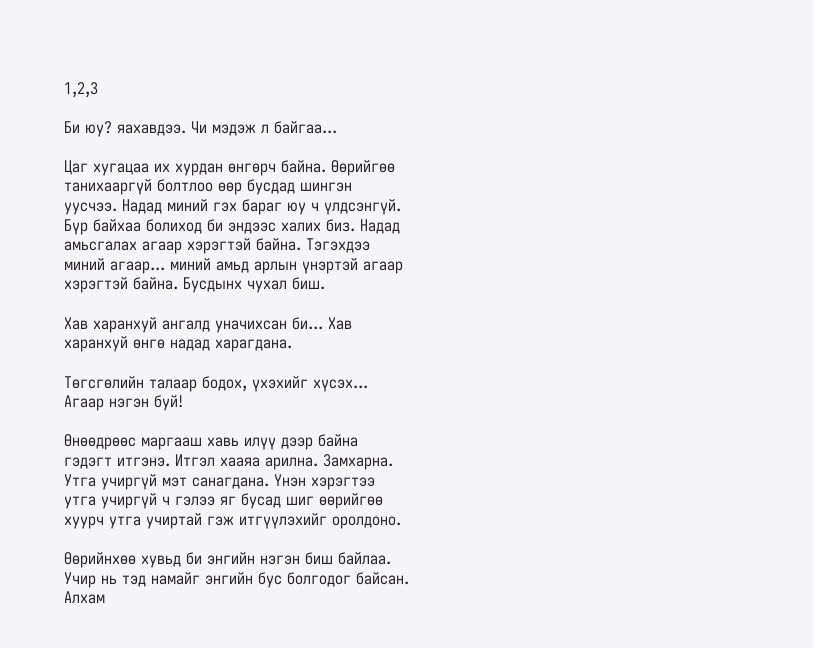1,2,3

Би юу? яахавдээ. Чи мэдэж л байгаа...

Цаг хугацаа их хурдан өнгөрч байна. Өөрийгөө танихааргүй болтлоо өөр бусдад шингэн уусчээ. Надад миний гэх бараг юу ч үлдсэнгүй. Бүр байхаа болиход би эндээс халих биз. Надад амьсгалах агаар хэрэгтэй байна. Тэгэхдээ миний агаар... миний амьд арлын үнэртэй агаар хэрэгтэй байна. Бусдынх чухал биш.

Хав харанхуй ангалд уначихсан би... Хав харанхуй өнгө надад харагдана.

Төгсгөлийн талаар бодох, үхэхийг хүсэх... Агаар нэгэн буй!

Өнөөдрөөс маргааш хавь илүү дээр байна гэдэгт итгэнэ. Итгэл хааяа арилна. Замхарна. Утга учиргүй мэт санагдана. Үнэн хэрэгтээ утга учиргүй ч гэлээ яг бусад шиг өөрийгөө хуурч утга учиртай гэж итгүүлэхийг оролдоно.

Өөрийнхөө хувьд би энгийн нэгэн биш байлаа. Учир нь тэд намайг энгийн бус болгодог байсан. Алхам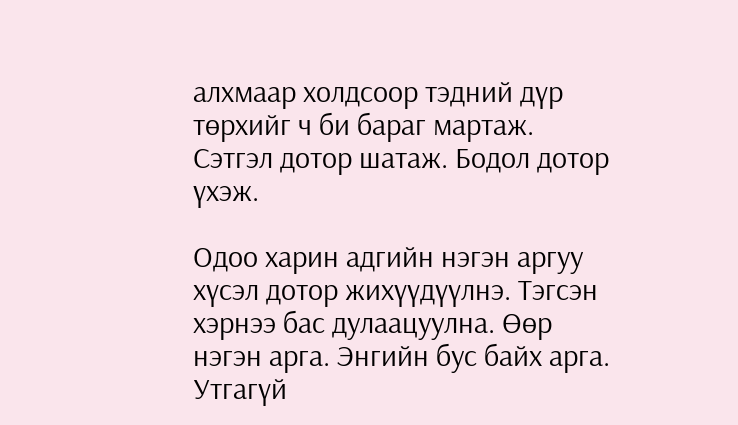алхмаар холдсоор тэдний дүр төрхийг ч би бараг мартаж. Сэтгэл дотор шатаж. Бодол дотор үхэж.

Одоо харин адгийн нэгэн аргуу хүсэл дотор жихүүдүүлнэ. Тэгсэн хэрнээ бас дулаацуулна. Өөр нэгэн арга. Энгийн бус байх арга. Утгагүй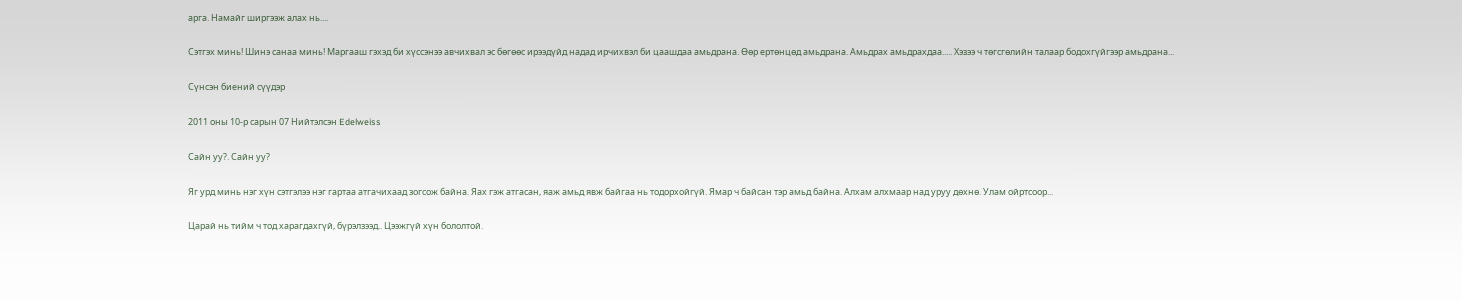арга. Намайг ширгээж алах нь....

Сэтгэх минь! Шинэ санаа минь! Маргааш гэхэд би хүссэнээ авчихвал эс бөгөөс ирээдүйд надад ирчихвэл би цаашдаа амьдрана. Өөр ертөнцөд амьдрана. Амьдрах амьдрахдаа..... Хэзээ ч төгсгөлийн талаар бодохгүйгээр амьдрана...

Сүнсэн биений сүүдэр

2011 оны 10-р сарын 07 Нийтэлсэн Edelweiss

Сайн уу?. Сайн уу?

Яг урд минь нэг хүн сэтгэлээ нэг гартаа атгачихаад зогсож байна. Яах гэж атгасан, яаж амьд явж байгаа нь тодорхойгүй. Ямар ч байсан тэр амьд байна. Алхам алхмаар над уруу дөхнө. Улам ойртсоор...

Царай нь тийм ч тод харагдахгүй, бүрэлзээд.. Цээжгүй хүн бололтой.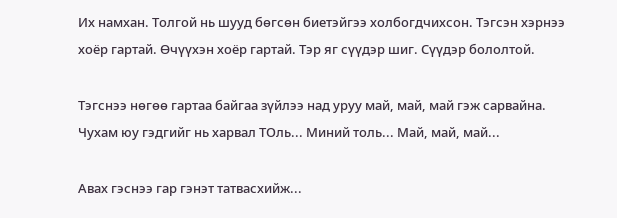Их намхан. Толгой нь шууд бөгсөн биетэйгээ холбогдчихсон. Тэгсэн хэрнээ хоёр гартай. Өчүүхэн хоёр гартай. Тэр яг сүүдэр шиг. Сүүдэр бололтой.

Тэгснээ нөгөө гартаа байгаа зүйлээ над уруу май, май, май гэж сарвайна. Чухам юу гэдгийг нь харвал ТОль... Миний толь... Май, май, май...

Авах гэснээ гар гэнэт татвасхийж...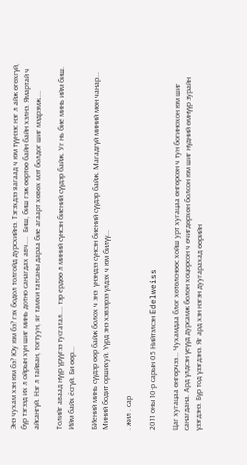Энэ чухам хэн юм бэ? Юу юм бэ? гэх бодол толгойд дурсхийнэ. Тэгэхдээ яагаад ч юм түүнээс нэг л айж өгөхгүй, бүр тэгээд их л ойрын хүн шиг минь дотно санагдах авч....  Биш, биш гэж өөртөө байн байн хэлнэ. Ямартай ч айсангүй. Нэг л тайван, тогтуун, яг тамхи татсаны дараа бие агаарт хөвөх мэт болдог шиг мэдрэмж....

Толийг аваад нүүр үрүүгээ тусгатал.... тэр ердөө л миний сүнсэн биений сүүдэр байж. Уг нь бие минь ийм биш. Ийм байх ёсгүй. Би өөр...

БИений минь сүүдэр өөр байж болох ч энэ  үнэндээ сүнсэн биений сүүдэр байж. Магадгүй миний мөн чанар... Миний бодит оршихуй. Үүрд энэ хэвээрээ үлдэх ч юм билүү...

. жил . сар

2011 оны 10-р сарын 05 Нийтэлсэн Edelweiss

Цаг хугацаа өнгөрчээ... Чухамдаа блог хөтөлснөөс хойш урт хугацаа өнгөрсөн ч тун богинохон юм шиг санагдана. Ард үлдсэн үеүүд дурсамж болон хоцорсон ч өчигдөрхөн болсон юм шиг нүдний өмнүүр зурайн үзэгдэнэ. Бүр тод үзэгдэнэ. Яг ард хэн нэгэн дуугарахад өөрийн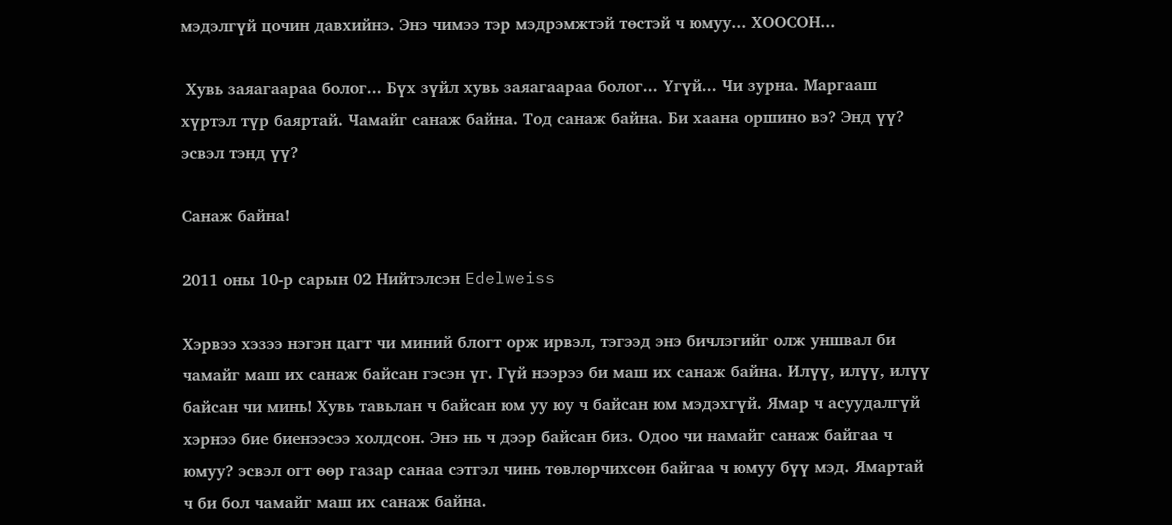мэдэлгүй цочин давхийнэ. Энэ чимээ тэр мэдрэмжтэй төстэй ч юмуу... ХООСОН...

 Хувь заяагаараа болог... Бүх зүйл хувь заяагаараа болог... Үгүй... Чи зурна. Маргааш хүртэл түр баяртай. Чамайг санаж байна. Тод санаж байна. Би хаана оршино вэ? Энд үү? эсвэл тэнд үү?

Санаж байна!

2011 оны 10-р сарын 02 Нийтэлсэн Edelweiss

Хэрвээ хэзээ нэгэн цагт чи миний блогт орж ирвэл, тэгээд энэ бичлэгийг олж уншвал би чамайг маш их санаж байсан гэсэн үг. Гүй нээрээ би маш их санаж байна. Илүү, илүү, илүү байсан чи минь! Хувь тавьлан ч байсан юм уу юу ч байсан юм мэдэхгүй. Ямар ч асуудалгүй хэрнээ бие биенээсээ холдсон. Энэ нь ч дээр байсан биз. Одоо чи намайг санаж байгаа ч юмуу? эсвэл огт өөр газар санаа сэтгэл чинь төвлөрчихсөн байгаа ч юмуу бүү мэд. Ямартай ч би бол чамайг маш их санаж байна.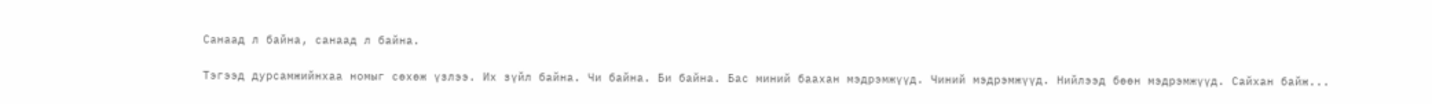Санаад л байна, санаад л байна.

Тэгээд дурсамжийнхаа номыг сөхөж үзлээ. Их зүйл байна. Чи байна. Би байна. Бас миний баахан мэдрэмжүүд. Чиний мэдрэмжүүд. Нийлээд бөөн мэдрэмжүүд. Сайхан байж...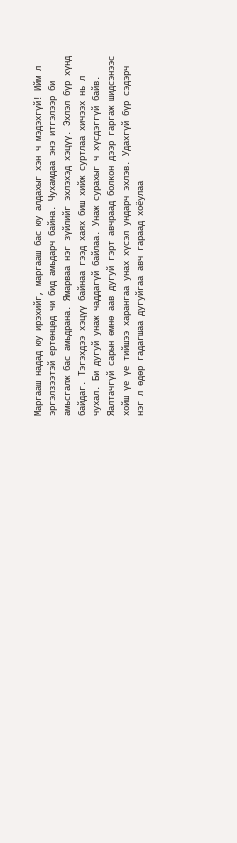Маргааш надад юу ирэхийг, маргааш бас юу алдахыг хэн ч мэдэхгүй! Ийм л эргэлзээтэй ертөнцөд чи бид амьдарч байна. Чухамдаа энэ итгэлээр би амьсгалж бас амьдрана. Ямарваа нэг зүйлийг эхлэхэд хэцүү. Эхлэл бүр хүнд  байдаг. Тэгэхдээ хэцүү байнаа гээд хаях биш хийж суртлаа хичээх нь л чухал. Би дугуй унаж чаддагүй байлаа. Унаж сурахыг ч хүсдэггүй байв. Яалтачгүй сарын өмнө аав дугуй гэрт авчраад болкон дээр гаргаж шидсэнээс хойш үе үе тийшээ харангаа унах хүсэл ундарч эхлэв. Удахгүй бүр сэдэрч нэг л өдөр гадагшаа дугуйгаа авч гараад хоёулаа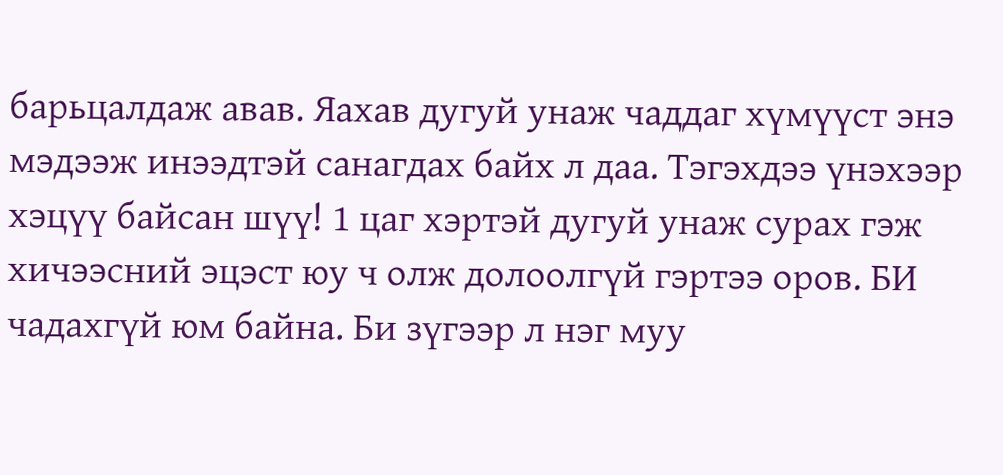барьцалдаж авав. Яахав дугуй унаж чаддаг хүмүүст энэ мэдээж инээдтэй санагдах байх л даа. Тэгэхдээ үнэхээр хэцүү байсан шүү! 1 цаг хэртэй дугуй унаж сурах гэж хичээсний эцэст юу ч олж долоолгүй гэртээ оров. БИ чадахгүй юм байна. Би зүгээр л нэг муу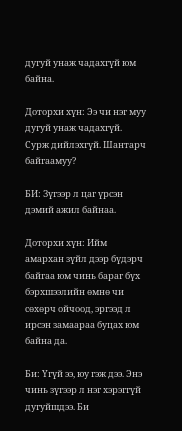дугуй унаж чадахгүй юм байна.

Доторхи хүн: Ээ чи нэг муу дугуй унаж чадахгүй. Сурж дийлэхгүй. Шантарч байгаамуу?

БИ: Зүгээр л цаг үрсэн дэмий ажил байнаа.

Доторхи хүн: Ийм амархан зүйл дээр бүдэрч байгаа юм чинь бараг бүх бэрхшээлийн өмнө чи сөхөрч ойчоод, эргээд л ирсэн замаараа буцах юм байна да.

Би: Үгүй ээ, юу гэж дээ. Энэ чинь зүгээр л нэг хэрэггүй дугуйшдээ. Би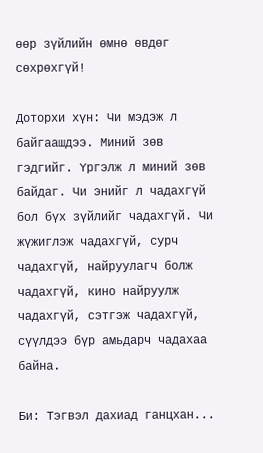өөр зүйлийн өмнө өвдөг сөхрөхгүй!

Доторхи хүн: Чи мэдэж л байгаашдээ. Миний зөв гэдгийг. Үргэлж л миний зөв байдаг. Чи энийг л чадахгүй бол бүх зүйлийг чадахгүй. Чи жүжиглэж чадахгүй, сурч чадахгүй, найруулагч болж чадахгүй, кино найруулж чадахгүй, сэтгэж чадахгүй, сүүлдээ бүр амьдарч чадахаа байна.

Би: Тэгвэл дахиад ганцхан...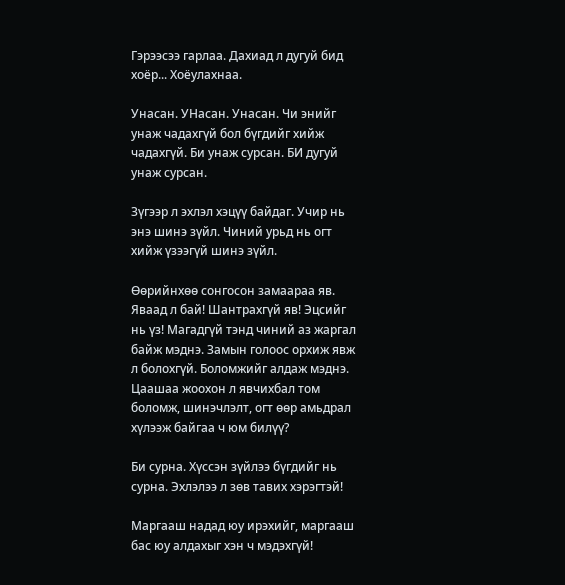Гэрээсээ гарлаа. Дахиад л дугуй бид хоёр... Хоёулахнаа.

Унасан. УНасан. Унасан. Чи энийг унаж чадахгүй бол бүгдийг хийж чадахгүй. Би унаж сурсан. БИ дугуй унаж сурсан.

Зүгээр л эхлэл хэцүү байдаг. Учир нь энэ шинэ зүйл. Чиний урьд нь огт хийж үзээгүй шинэ зүйл.

Өөрийнхөө сонгосон замаараа яв. Яваад л бай! Шантрахгүй яв! Эцсийг нь үз! Магадгүй тэнд чиний аз жаргал байж мэднэ. Замын голоос орхиж явж л болохгүй. Боломжийг алдаж мэднэ. Цаашаа жоохон л явчихбал том боломж, шинэчлэлт, огт өөр амьдрал хүлээж байгаа ч юм билүү?

Би сурна. Хүссэн зүйлээ бүгдийг нь сурна. Эхлэлээ л зөв тавих хэрэгтэй!

Маргааш надад юу ирэхийг, маргааш бас юу алдахыг хэн ч мэдэхгүй!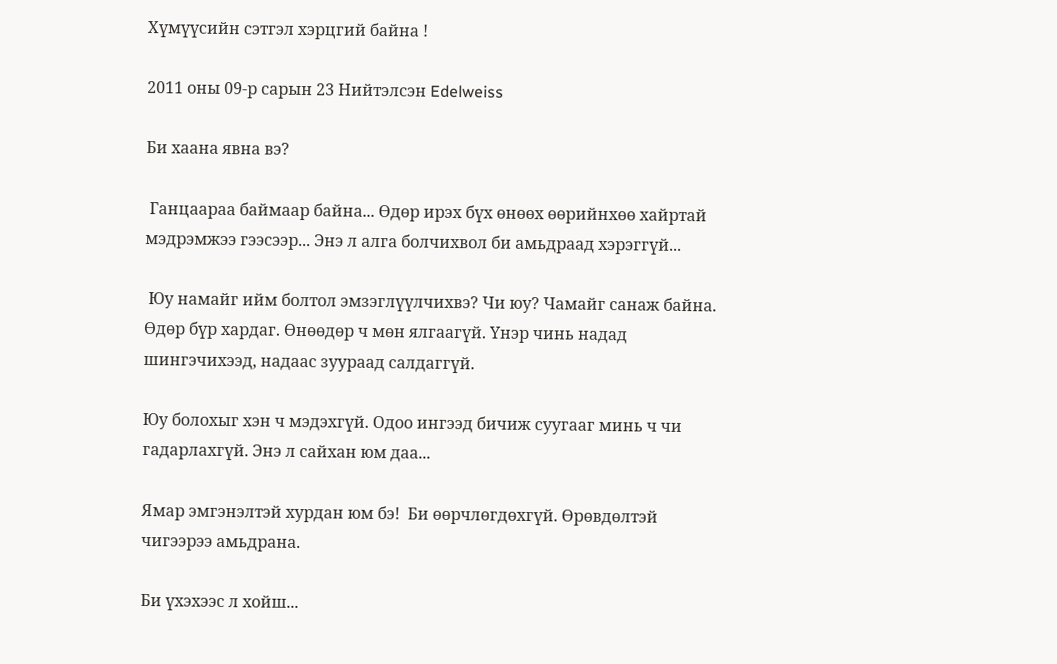Хүмүүсийн сэтгэл хэрцгий байна !

2011 оны 09-р сарын 23 Нийтэлсэн Edelweiss

Би хаана явна вэ?

 Ганцаараа баймаар байна... Өдөр ирэх бүх өнөөх өөрийнхөө хайртай мэдрэмжээ гээсээр... Энэ л алга болчихвол би амьдраад хэрэггүй...

 Юу намайг ийм болтол эмзэглүүлчихвэ? Чи юу? Чамайг санаж байна. Өдөр бүр хардаг. Өнөөдөр ч мөн ялгаагүй. Үнэр чинь надад шингэчихээд, надаас зуураад салдаггүй.

Юу болохыг хэн ч мэдэхгүй. Одоо ингээд бичиж суугааг минь ч чи гадарлахгүй. Энэ л сайхан юм даа...

Ямар эмгэнэлтэй хурдан юм бэ!  Би өөрчлөгдөхгүй. Өрөвдөлтэй чигээрээ амьдрана.

Би үхэхээс л хойш...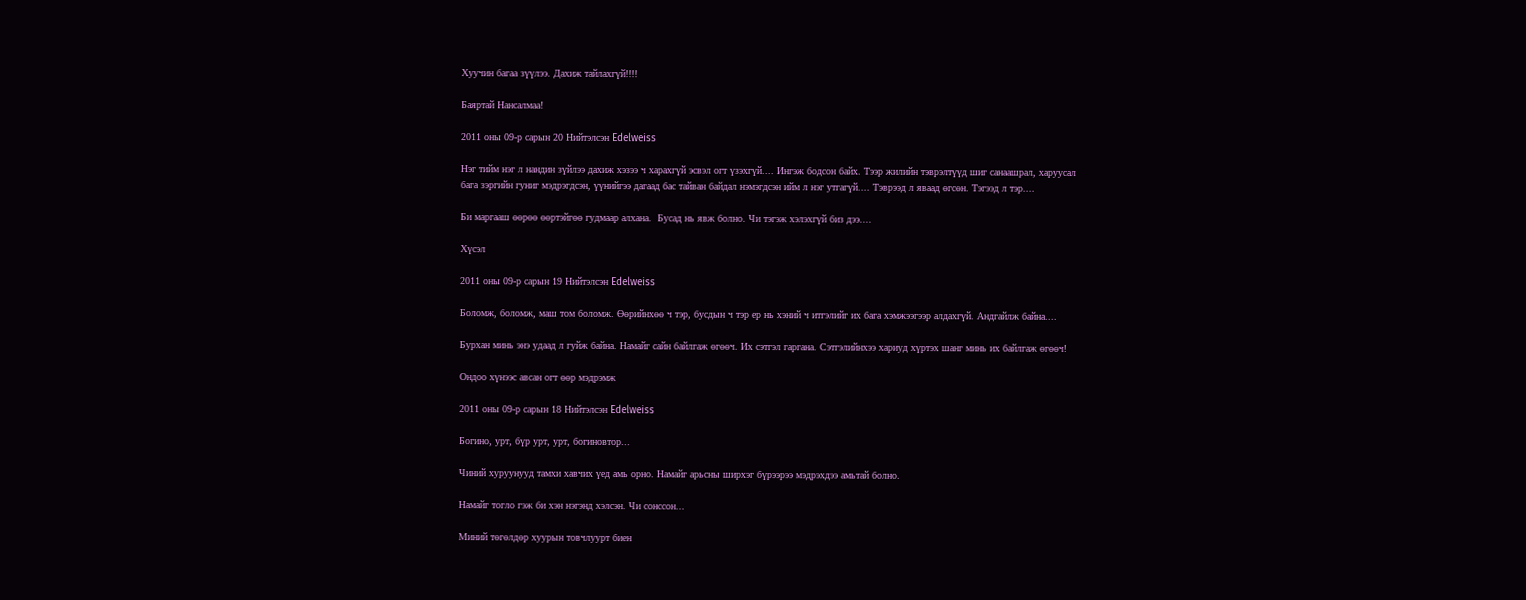Хуучин багаа зүүлээ. Дахиж тайлахгүй!!!!

Баяртай Нансалмаа!

2011 оны 09-р сарын 20 Нийтэлсэн Edelweiss

Нэг тийм нэг л нандин зүйлээ дахиж хэзээ ч харахгүй эсвэл огт үзэхгүй.... Ингэж бодсон байх. Тээр жилийн тэврэлтүүд шиг санаашрал, харуусал бага зэргийн гуниг мэдрэгдсэн, үүнийгээ дагаад бас тайван байдал нэмэгдсэн ийм л нэг утгагүй.... Тэврээд л яваад өгсөн. Тэгээд л тэр....

Би маргааш өөрөө өөртэйгөө гудмаар алхана.  Бусад нь явж болно. Чи тэгэж хэлэхгүй биз дээ....

Хүсэл

2011 оны 09-р сарын 19 Нийтэлсэн Edelweiss

Боломж, боломж, маш том боломж. Өөрийнхөө ч тэр, бусдын ч тэр ер нь хэний ч итгэлийг их бага хэмжээгээр алдахгүй. Андгайлж байна....

Бурхан минь энэ удаад л гуйж байна. Намайг сайн байлгаж өгөөч. Их сэтгэл гаргана. Сэтгэлийнхээ хариуд хүртэх шанг минь их байлгаж өгөөч!

Ондоо хүнээс авсан огт өөр мэдрэмж

2011 оны 09-р сарын 18 Нийтэлсэн Edelweiss

Богино, урт, бүр урт, урт, богиновтор...

Чиний хуруунууд тамхи хавчих үед амь орно. Намайг арьсны ширхэг бүрээрээ мэдрэхдээ амьтай болно.

Намайг тогло гэж би хэн нэгэнд хэлсэн. Чи сонссон...

Миний төгөлдөр хуурын товчлуурт биен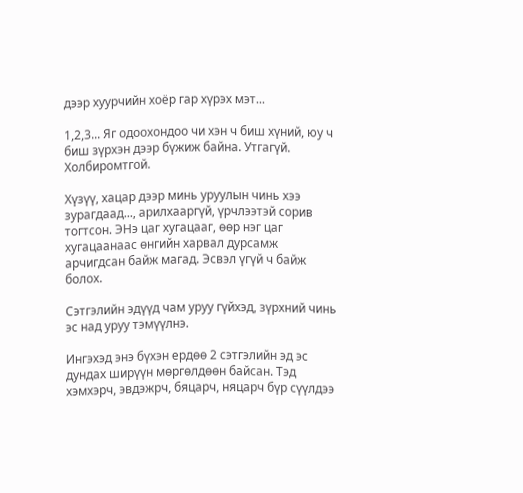дээр хуурчийн хоёр гар хүрэх мэт...

1,2,3... Яг одоохондоо чи хэн ч биш хүний, юу ч биш зүрхэн дээр бүжиж байна. Утгагүй. Холбиромтгой.

Хүзүү, хацар дээр минь уруулын чинь хээ зурагдаад..., арилхааргүй, үрчлээтэй сорив тогтсон. ЭНэ цаг хугацааг, өөр нэг цаг хугацаанаас өнгийн харвал дурсамж арчигдсан байж магад. Эсвэл үгүй ч байж болох.

Сэтгэлийн эдүүд чам уруу гүйхэд, зүрхний чинь эс над уруу тэмүүлнэ.

Ингэхэд энэ бүхэн ердөө 2 сэтгэлийн эд эс дундах ширүүн мөргөлдөөн байсан. Тэд хэмхэрч, эвдэжрч, бяцарч, няцарч бүр сүүлдээ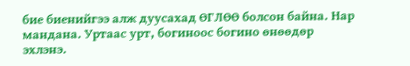бие биенийгээ алж дуусахад ӨГЛӨӨ болсон байна. Нар мандана. Уртаас урт, богиноос богино өнөөдөр эхлэнэ.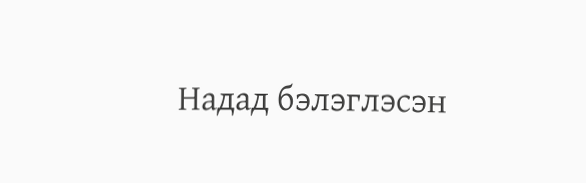Надад бэлэглэсэн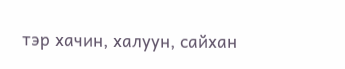тэр хачин, халуун, сайхан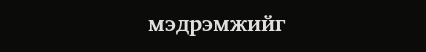мэдрэмжийг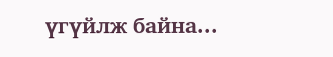үгүйлж байна...